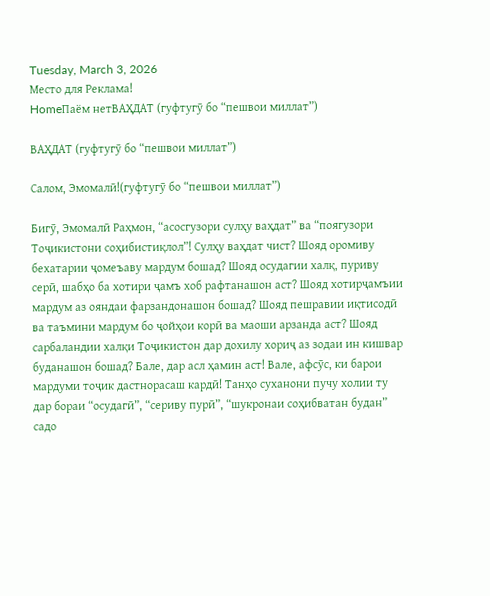Tuesday, March 3, 2026
Место для Реклама!
HomeПаём нетВАҲДАТ (гуфтугӯ бо “пешвои миллат”)

ВАҲДАТ (гуфтугӯ бо “пешвои миллат”)

Салом, Эмомалӣ!(гуфтугӯ бо “пешвои миллат”)

Бигӯ, Эмомалӣ Раҳмон, “асосгузори сулҳу ваҳдат” ва “поягузори Тоҷикистони соҳибистиқлол”! Сулҳу ваҳдат чист? Шояд оромиву бехатарии ҷомеъаву мардум бошад? Шояд осудагии халқ, пуриву серӣ, шабҳо ба хотири ҷамъ хоб рафтанашон аст? Шояд хотирҷамъии мардум аз ояндаи фарзандонашон бошад? Шояд пешравии иқтисодӣ ва таъмини мардум бо ҷойҳои корӣ ва маоши арзанда аст? Шояд сарбаландии халқи Тоҷикистон дар дохилу хориҷ аз зодаи ин кишвар буданашон бошад? Бале, дар асл ҳамин аст! Вале, афсӯс, ки барои мардуми тоҷик дастнорасаш кардӣ! Танҳо суханони пучу холии ту дар бораи “осудагӣ”, “сериву пурӣ”, “шукронаи соҳибватан будан” садо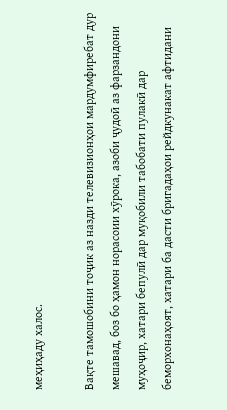меҳиҳаду халос.

Вақте тамошобини тоҷик аз назди телевизионҳои мардумфиребат дур мешавад, боз бо ҳамон норасоии хӯрока, азоби ҷудоӣ аз фарзандони муҳоҷир, хатари бепулӣ дар муқобили табобати пулакӣ дар беморхонаҳоят, хатари ба дасти бригадаҳои рейдкунакат афтидани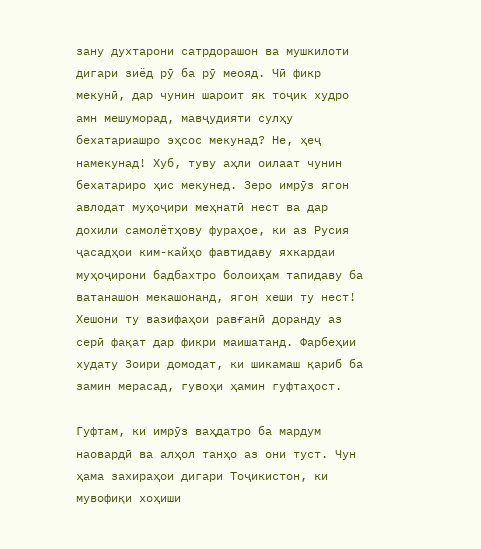зану духтарони сатрдорашон ва мушкилоти дигари зиёд рӯ ба рӯ меояд. Чӣ фикр мекунӣ, дар чунин шароит як тоҷик худро амн мешуморад, мавҷудияти сулҳу бехатариашро эҳсос мекунад? Не, ҳеҷ намекунад! Хуб, туву аҳли оилаат чунин бехатариро ҳис мекунед. Зеро имрӯз ягон авлодат муҳоҷири меҳнатӣ нест ва дар дохили самолётҳову фураҳое, ки аз Русия ҷасадҳои ким-кайҳо фавтидаву яхкардаи муҳоҷирони бадбахтро болоиҳам тапидаву ба ватанашон мекашонанд, ягон хеши ту нест! Хешони ту вазифаҳои равғанӣ доранду аз серӣ фақат дар фикри маишатанд. Фарбеҳии худату Зоири домодат, ки шикамаш қариб ба замин мерасад, гувоҳи ҳамин гуфтаҳост.

Гуфтам, ки имрӯз ваҳдатро ба мардум наовардӣ ва алҳол танҳо аз они туст. Чун ҳама захираҳои дигари Тоҷикистон, ки мувофиқи хоҳиши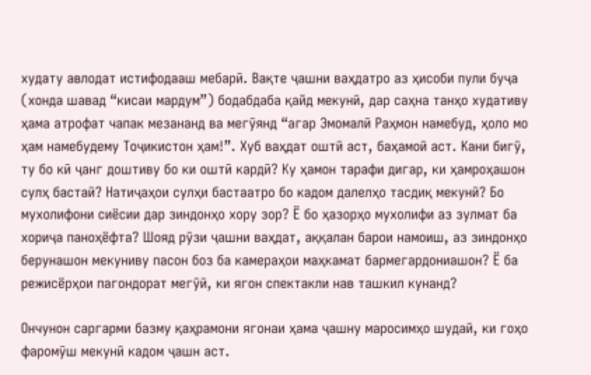худату авлодат истифодааш мебарӣ. Вақте ҷашни ваҳдатро аз ҳисоби пули буҷа (хонда шавад “кисаи мардум”) бодабдаба қайд мекунӣ, дар саҳна танҳо худативу ҳама атрофат чапак мезананд ва мегӯянд “агар Эмомалӣ Раҳмон намебуд, ҳоло мо ҳам намебудему Тоҷикистон ҳам!”. Хуб ваҳдат оштӣ аст, баҳамоӣ аст. Кани бигӯ, ту бо кӣ ҷанг доштиву бо ки оштӣ кардӣ? Ку ҳамон тарафи дигар, ки ҳамроҳашон сулҳ бастаӣ? Натиҷаҳои сулҳи бастаатро бо кадом далелҳо тасдиқ мекунӣ? Бо мухолифони сиёсии дар зиндонҳо хору зор? Ё бо ҳазорҳо мухолифи аз зулмат ба хориҷа паноҳёфта? Шояд рӯзи ҷашни ваҳдат, аққалан барои намоиш, аз зиндонҳо берунашон мекуниву пасон боз ба камераҳои маҳкамат бармегардониашон? Ё ба режисёрҳои пагондорат мегӯӣ, ки ягон спектакли нав ташкил кунанд?

Ончунон саргарми базму қаҳрамони ягонаи ҳама ҷашну маросимҳо шудаӣ, ки гоҳо фаромӯш мекунӣ кадом ҷашн аст.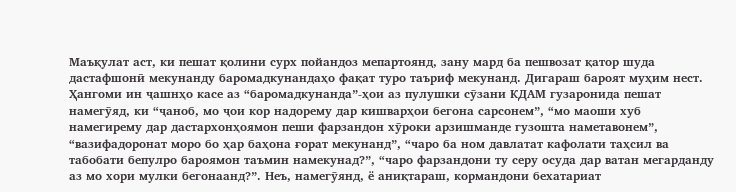Маъқулат аст, ки пешат қолини сурх пойандоз мепартоянд, зану мард ба пешвозат қатор шуда дастафшонӣ мекунанду баромадкунандаҳо фақат туро таъриф мекунанд. Дигараш бароят муҳим нест. Ҳангоми ин ҷашнҳо касе аз “баромадкунанда”-ҳои аз пулушки сӯзани КДАМ гузаронида пешат намегӯяд, ки “ҷаноб, мо ҷои кор надорему дар кишварҳои бегона сарсонем”, “мо маоши хуб намегирему дар дастархонҳоямон пеши фарзандон хӯроки арзишманде гузошта наметавонем”, “вазифадоронат моро бо ҳар баҳона ғорат мекунанд”, “чаро ба ном давлатат кафолати таҳсил ва табобати бепулро бароямон таъмин намекунад?”, “чаро фарзандони ту серу осуда дар ватан мегарданду аз мо хори мулки бегонаанд?”. Неъ, намегӯянд, ё аниқтараш, кормандони бехатариат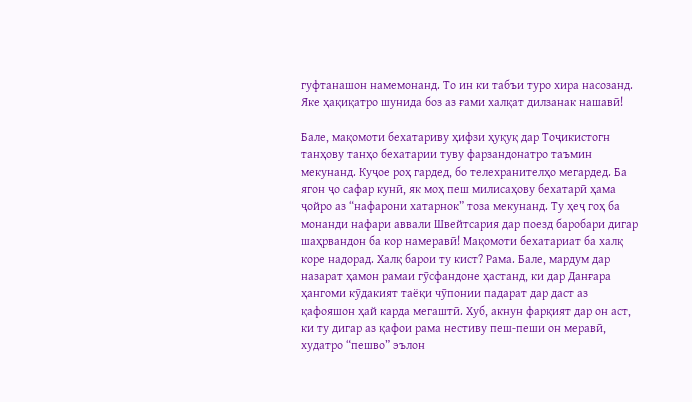гуфтанашон намемонанд. То ин ки табъи туро хира насозанд. Яке ҳақиқатро шунида боз аз ғами халқат дилзанак нашавӣ!

Бале, мақомоти бехатариву ҳифзи ҳуқуқ дар Тоҷикистогн танҳову танҳо бехатарии туву фарзандонатро таъмин мекунанд. Куҷое роҳ гардед, бо телехранителҳо мегардед. Ба ягон ҷо сафар кунӣ, як моҳ пеш милисаҳову бехатарӣ ҳама ҷойро аз “нафарони хатарнок” тоза мекунанд. Ту ҳеҷ гоҳ ба монанди нафари аввали Швейтсария дар поезд баробари дигар шаҳрвандон ба кор намеравӣ! Мақомоти бехатариат ба халқ коре надорад. Халқ барои ту кист? Рама. Бале, мардум дар назарат ҳамон рамаи гӯсфандоне ҳастанд, ки дар Данғара ҳангоми кӯдакият таёқи чӯпонии падарат дар даст аз қафояшон ҳай карда мегаштӣ. Хуб, акнун фарқият дар он аст, ки ту дигар аз қафои рама нестиву пеш-пеши он меравӣ, худатро “пешво” эълон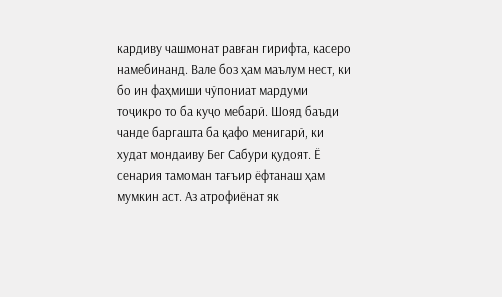кардиву чашмонат равған гирифта, касеро намебинанд. Вале боз ҳам маълум нест, ки бо ин фаҳмиши чӯпониат мардуми тоҷикро то ба куҷо мебарӣ. Шояд баъди чанде баргашта ба қафо менигарӣ, ки худат мондаиву Бег Сабури қудоят. Ё сенария тамоман тағъир ёфтанаш ҳам мумкин аст. Аз атрофиёнат як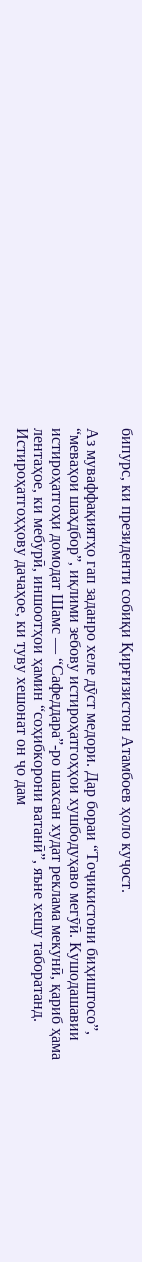бипурс, ки президенти собиқи Қирғизистон Атамбоев ҳоло куҷост.

Аз муваффақиятҳо гап заданро хеле дӯст медори. Дар бораи “Тоҷикистони биҳиштосо”, “меваҳои шаҳдбор”, иқлими зебову истироҳатгоҳҳои хушбодуҳаво мегӯӣ. Кушодашавии истироҳатгоҳи домодат Шамс — “Сафеддара”-ро шахсан худат реклама мекунӣ, қариб ҳама лентаҳое, ки мебурӣ, иншоотҳои ҳамин “соҳибкорони ватанӣ”, яъне хешу таборатанд. Истироҳатгоҳҳову дачаҳое, ки туву хешонат он ҷо дам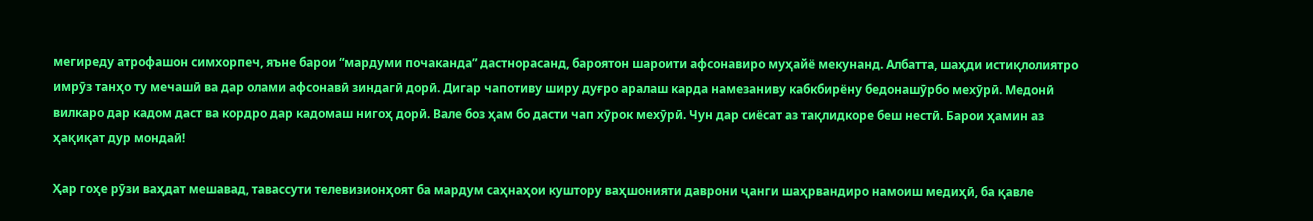мегиреду атрофашон симхорпеч, яъне барои “мардуми почаканда” дастнорасанд, бароятон шароити афсонавиро муҳайё мекунанд. Албатта, шаҳди истиқлолиятро имрӯз танҳо ту мечашӣ ва дар олами афсонавӣ зиндагӣ дорӣ. Дигар чапотиву ширу дуғро аралаш карда намезаниву кабкбирёну бедонашӯрбо мехӯрӣ. Медонӣ вилкаро дар кадом даст ва кордро дар кадомаш нигоҳ дорӣ. Вале боз ҳам бо дасти чап хӯрок мехӯрӣ. Чун дар сиёсат аз тақлидкоре беш нестӣ. Барои ҳамин аз ҳақиқат дур мондаӣ!

Ҳар гоҳе рӯзи ваҳдат мешавад, тавассути телевизионҳоят ба мардум саҳнаҳои куштору ваҳшонияти даврони ҷанги шаҳрвандиро намоиш медиҳӣ, ба қавле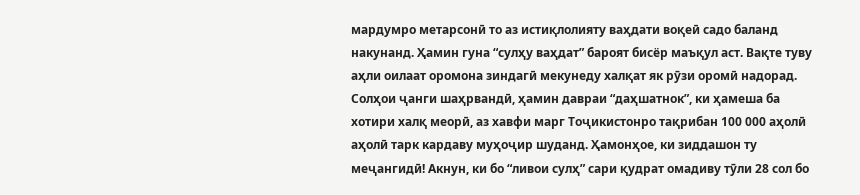мардумро метарсонӣ то аз истиқлолияту ваҳдати воқеӣ садо баланд накунанд. Ҳамин гуна “сулҳу ваҳдат” бароят бисёр маъқул аст. Вақте туву аҳли оилаат оромона зиндагӣ мекунеду халқат як рӯзи оромӣ надорад. Солҳои ҷанги шаҳрвандӣ, ҳамин давраи “даҳшатнок”, ки ҳамеша ба хотири халқ меорӣ, аз хавфи марг Тоҷикистонро тақрибан 100 000 аҳолӣ аҳолӣ тарк кардаву муҳоҷир шуданд. Ҳамонҳое, ки зиддашон ту меҷангидӣ! Акнун, ки бо “ливои сулҳ” сари қудрат омадиву тӯли 28 сол бо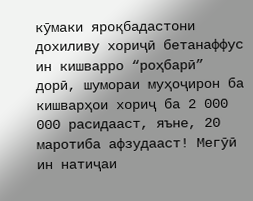кӯмаки яроқбадастони дохиливу хориҷӣ бетанаффус ин кишварро “роҳбарӣ” дорӣ, шумораи муҳоҷирон ба кишварҳои хориҷ ба 2 000 000 расидааст, яъне, 20 маротиба афзудааст! Мегӯӣ ин натиҷаи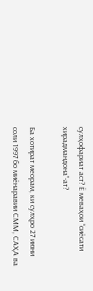сулҳофариат аст? Ё меваҳои “сиёсати хирадмандона”-ат?

Ба хотират меорам, ки сулҳро 27 июни соли 1997 бо миёнаравии СММ, САҲА ва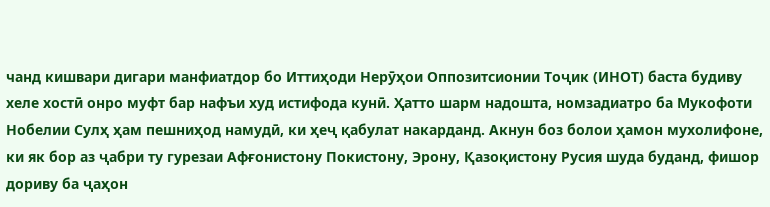чанд кишвари дигари манфиатдор бо Иттиҳоди Нерӯҳои Оппозитсионии Тоҷик (ИНОТ) баста будиву хеле хостӣ онро муфт бар нафъи худ истифода кунӣ. Ҳатто шарм надошта, номзадиатро ба Мукофоти Нобелии Сулҳ ҳам пешниҳод намудӣ, ки ҳеҷ қабулат накарданд. Акнун боз болои ҳамон мухолифоне, ки як бор аз ҷабри ту гурезаи Афғонистону Покистону, Эрону, Қазоқистону Русия шуда буданд, фишор дориву ба ҷаҳон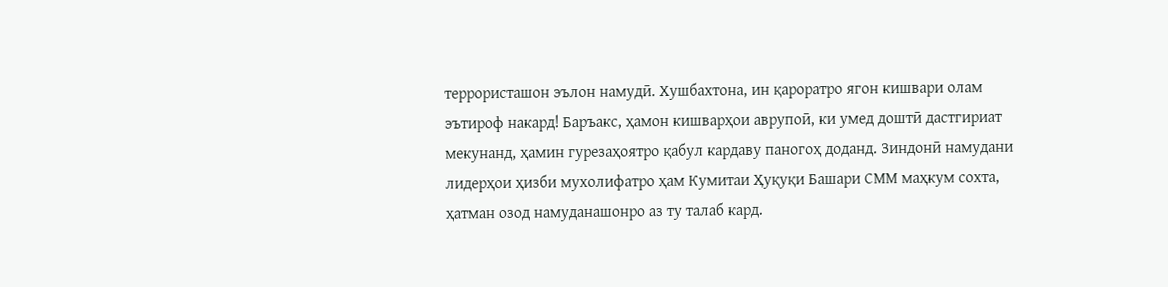террористашон эълон намудӣ. Хушбахтона, ин қароратро ягон кишвари олам эътироф накард! Баръакс, ҳамон кишварҳои аврупоӣ, ки умед доштӣ дастгириат мекунанд, ҳамин гурезаҳоятро қабул кардаву паногоҳ доданд. Зиндонӣ намудани лидерҳои ҳизби мухолифатро ҳам Кумитаи Ҳуқуқи Башари СММ маҳкум сохта, ҳатман озод намуданашонро аз ту талаб кард.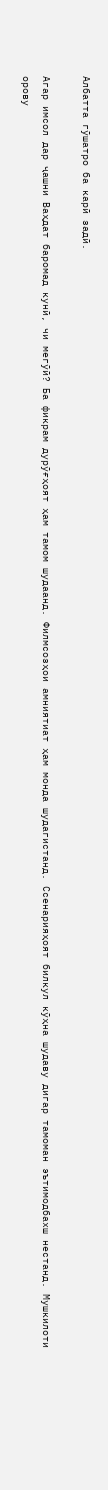Албатта гӯшатро ба карӣ задӣ.

Агар имсол дар ҷашни Ваҳдат баромад кунӣ, чи мегӯӣ? Ба фикрам дурӯғҳоят ҳам тамом шудаанд. Филмсозҳои амниятиат ҳам монда шудагистанд. Ссенарияҳоят билкул кӯҳна шудаву дигар тамоман эътимодбахш нестанд. Мушкилоти орову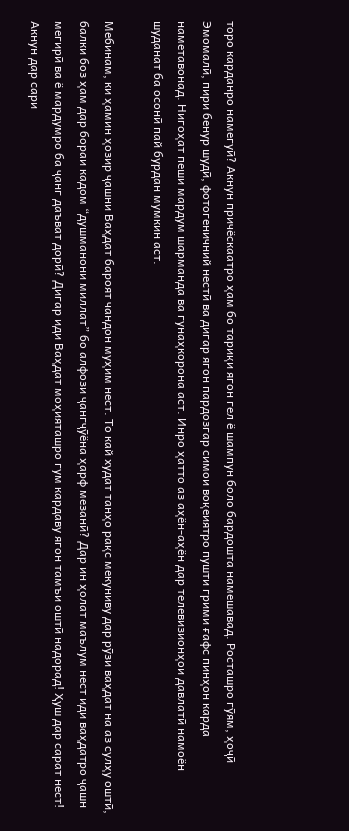торо карданро намегуӣ? Акнун причёскаатро ҳам бо тариқи ягон гел ё шампун боло бардошта намешавад. Росташро гӯям, ҳоҷӣ Эмомалӣ, пири бенур шудӣ, фотогеничний нестӣ ва дигар ягон пардозгар симои воқеиятро пушти грими ғафс пинҳон карда наметавонад. Нигоҳат пеши мардум шарманда ва гунаҳкорона аст. Инро ҳатто аз аҳён-аҳён дар телевизионҳои давлатӣ намоён шуданат ба осонӣ пай бурдан мумкин аст.

Мебинам, ки ҳамин ҳозир ҷашни Ваҳдат бароят чандон муҳим нест. То кай худат танҳо рақс мекуниву дар рӯзи ваҳдат на аз сулҳу оштӣ, балки боз ҳам дар бораи кадом “душманони миллат” бо алфози ҷангҷӯёна ҳарф мезанӣ? Дар ин ҳолат маълум нест иди ваҳдатро ҷашн мегирӣ ва ё мардумро ба ҷанг даъват дорӣ? Дигар иди Ваҳдат моҳияташро гум кардаву ягон тамъи оштӣ надорад! Ҳуш дар сарат нест! Акнун дар сари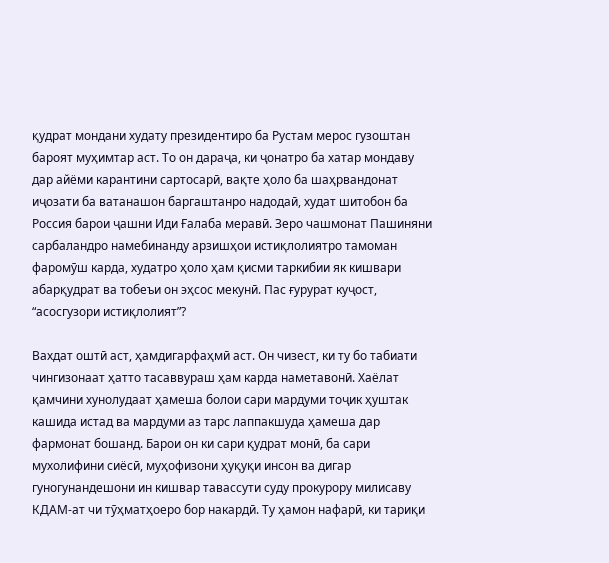қудрат мондани худату президентиро ба Рустам мерос гузоштан бароят муҳимтар аст. То он дараҷа, ки ҷонатро ба хатар мондаву дар айёми карантини сартосарӣ, вақте ҳоло ба шаҳрвандонат иҷозати ба ватанашон баргаштанро надодаӣ, худат шитобон ба Россия барои ҷашни Иди Ғалаба меравӣ. Зеро чашмонат Пашиняни сарбаландро намебинанду арзишҳои истиқлолиятро тамоман фаромӯш карда, худатро ҳоло ҳам қисми таркибии як кишвари абарқудрат ва тобеъи он эҳсос мекунӣ. Пас ғурурат куҷост, “асосгузори истиқлолият”?

Вахдат оштӣ аст, ҳамдигарфаҳмӣ аст. Он чизест, ки ту бо табиати чингизонаат ҳатто тасаввураш ҳам карда наметавонӣ. Хаёлат қамчини хунолудаат ҳамеша болои сари мардуми тоҷик ҳуштак кашида истад ва мардуми аз тарс лаппакшуда ҳамеша дар фармонат бошанд. Барои он ки сари қудрат монӣ, ба сари мухолифини сиёсӣ, муҳофизони ҳуқуқи инсон ва дигар гуногунандешони ин кишвар тавассути суду прокурору милисаву КДАМ-ат чи тӯҳматҳоеро бор накардӣ. Ту ҳамон нафарӣ, ки тариқи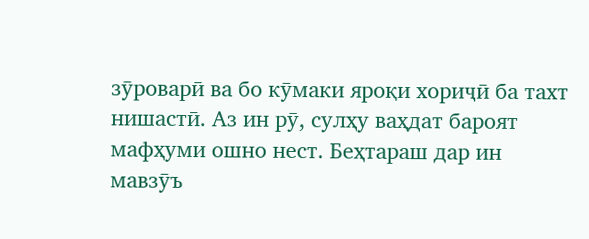зӯроварӣ ва бо кӯмаки яроқи хориҷӣ ба тахт нишастӣ. Аз ин рӯ, сулҳу ваҳдат бароят мафҳуми ошно нест. Беҳтараш дар ин мавзӯъ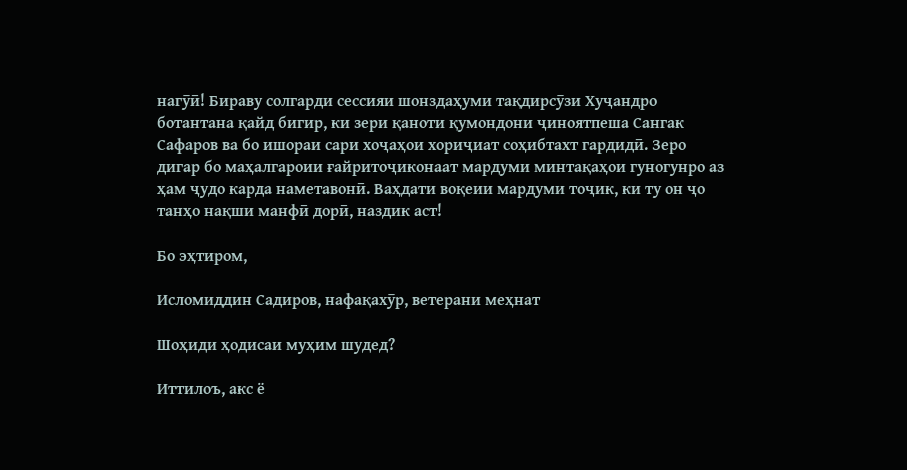нагӯӣ! Бираву солгарди сессияи шонздаҳуми тақдирсӯзи Хуҷандро ботантана қайд бигир, ки зери қаноти қумондони ҷиноятпеша Сангак Сафаров ва бо ишораи сари хоҷаҳои хориҷиат соҳибтахт гардидӣ. Зеро дигар бо маҳалгароии ғайритоҷиконаат мардуми минтақаҳои гуногунро аз ҳам ҷудо карда наметавонӣ. Ваҳдати воқеии мардуми тоҷик, ки ту он ҷо танҳо нақши манфӣ дорӣ, наздик аст!

Бо эҳтиром,

Исломиддин Садиров, нафақахӯр, ветерани меҳнат

Шоҳиди ҳодисаи муҳим шудед?

Иттилоъ, акс ё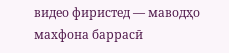видео фиристед — маводҳо махфона баррасӣ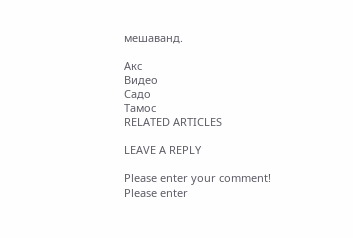мешаванд.

Акс
Видео
Садо
Тамос
RELATED ARTICLES

LEAVE A REPLY

Please enter your comment!
Please enter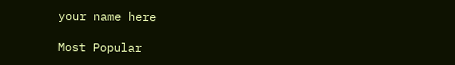your name here

Most Popular